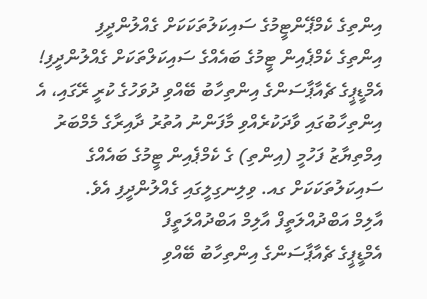އިންތިގެ ކެމްޕޭންޓީމުގެ ސައިކަލުތަކަކަށް ގެއްލުންދީފި
އިންތިގެ ކެމްޕެއިން ޓީމުގެ ބައެއްގެ ސައިކަލްތަކަށް ގެއްލުންދީފި!
އެމްޑީޕީގެ ޗެއާޕާސަންގެ އިންތިހާބު ބޭއްވި ދުވަހުގެ ކުރީ ރޭގައި، އެ އިންތިހާބުގައި ވާދަކުރެއްވި މާފަންނު އުތުރު ދާއިރާގެ މެމްބަރު އިމްތިޔާޒު ފަހުމީ (އިންތި) ގެ ކެމްޕެއިން ޓީމުގެ ބައެއްގެ ސައިކަލުތަކަކަށް ގއ. ވިލިނގިލީގައި ގެއްލުންދީފި އެވެ.
އާލިމް އަބްދުއްލަތީފް އާލިމް އަބްދުއްލަތީފް
އެމްޑީޕީގެ ޗެއާޕާސަންގެ އިންތިހާބު ބޭއްވި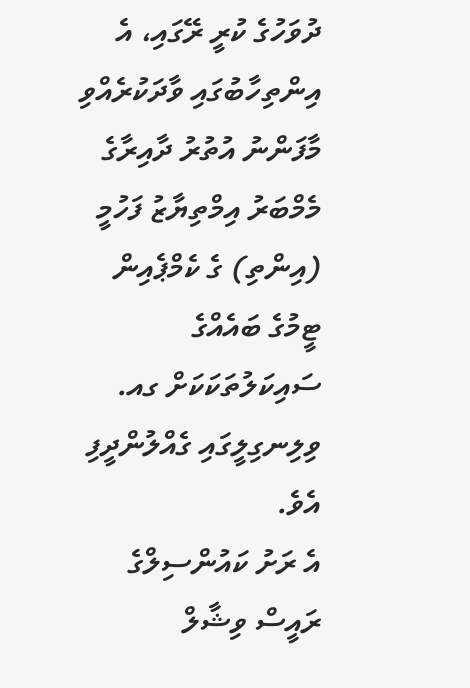ދުވަހުގެ ކުރީ ރޭގައި، އެ އިންތިހާބުގައި ވާދަކުރެއްވި މާފަންނު އުތުރު ދާއިރާގެ މެމްބަރު އިމްތިޔާޒު ފަހުމީ (އިންތި) ގެ ކެމްޕެއިން ޓީމުގެ ބައެއްގެ ސައިކަލުތަކަކަށް ގއ. ވިލިނގިލީގައި ގެއްލުންދީފި އެވެ.
އެ ރަށު ކައުންސިލްގެ ރައީސް ވިޝާލް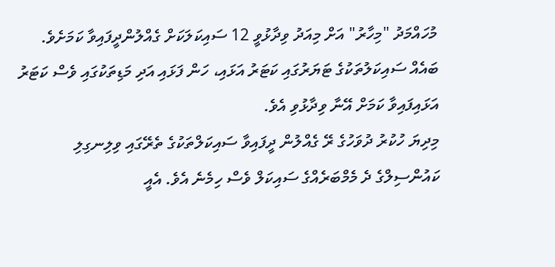މުހައްމަދު "މިހާރު" އަށް މިއަދު ވިދާޅުވީ 12 ސައިކަލަކަށް ގެއްލުންދީފައިވާ ކަމަށެވެ. ބައެއް ސައިކަލުތަކުގެ ޓަޔަރުގައި ކަޓަރު އަޅައި، ހަން ފަޅައި އަދި މަޑިތަކުގައި ވެސް ކަޓަރު އަޅައިފައިވާ ކަމަށް އޭނާ ވިދާޅުވި އެވެ.
މިދިޔަ ހުކުރު ދުވަހުގެ ރޭ ގެއްލުން ދީފައިވާ ސައިކަލްތަކުގެ ތެރޭގައި ވިލިނގިލި ކައުންސިލްގެ ދެ މެމްބަރެއްގެ ސައިކަލް ވެސް ހިމެނެ އެވެ. އެއީ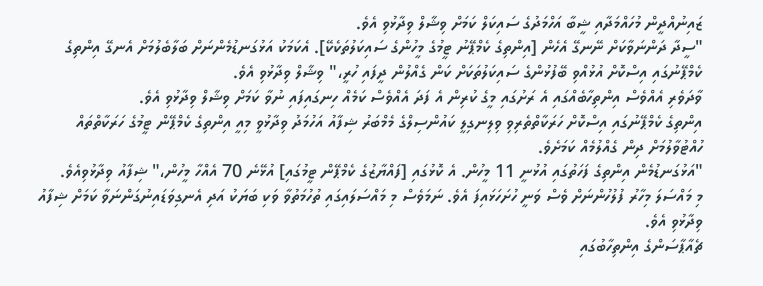ޒައިނުއްދީން މުހައްމަދާއި ޝީބާ އަހްމަދުގެ ސައިކަލް ކަމަށް ވިޝާލް ވިދާޅުވި އެވެ.
"ސީދާ ދަންނަވާކަށް ނޭނގޭ އެހެން [އިންތިގެ ކެމްޕޭނު ޓީމުގެ މީހުންގެ ސައިކަލުތަކެކޭ]. އެކަމަކު އަޅުގަނޑުމެންނަށް ބަލާބެލުމަށް އެނގޭ އިންތިގެ ކެމްޕޭނުގައި އިސްކޮށް އުޅުއްވި ބޭފުޅުންގެ ސައިކަލުތަކަށް ކަން ގެއްލުން ދީފައި ހުރީ،" ވިޝާލް ވިދާޅުވި އެވެ.
ވާދަވެރި އެއްވެސް އިންތިހާބެއްގައި އެ ރަށުގައި މީގެ ކުރިން އެ ފަދަ އެއްވެސް ކަމެއް ހިނގައިފައި ނުވާ ކަމަށް ވިޝާލް ވިދާޅުވި އެވެ.
އިންތިގެ ކެމްޕޭނުގައި އިސްކޮށް ހަރަކާތްތެރިވި ވިލިނގިލީ ކައުންސިލްގެ މެމްބަރު ޝިފާއު އަހުމަދު ވިދާޅުވީ މިއީ އިންތިގެ ކެމްޕޭން ޓީމުގެ ހަރަކާތްތައް ހުއްޓުވާލުމަށް ދިން ގެއްލުމެއް ކަމަށެވެ.
"އަޅުގަނޑުމެން އިންތިގެ ފަހަތުގައި އުޅުނީ 11 މީހުން. އެ ކޮޅުގައި [ފައްޔާޒުގެ ކެމްޕޭން ޓީމުގައި] އުޅޭނެ 70 އެއްހާ މީހުން،" ޝިފާއު ވިދާޅުވިއެވެ.
މި މައްސަލަ މިހާރު ފުލުހުންނަށް ވެސް ވަނީ ހުށަހަޅައިފަ އެވެ. ނަމަވެސް މި މައްސަލައިގައި ތުހުމަތުވާ ވަކި ބަޔަކު އަދި އެނގިވަޑައިނުގަންނަވާ ކަމަށް ޝިފާއު ވިދާޅުވި އެވެ.
ޗެއާޕާސަންގެ އިންތިހާބުގައި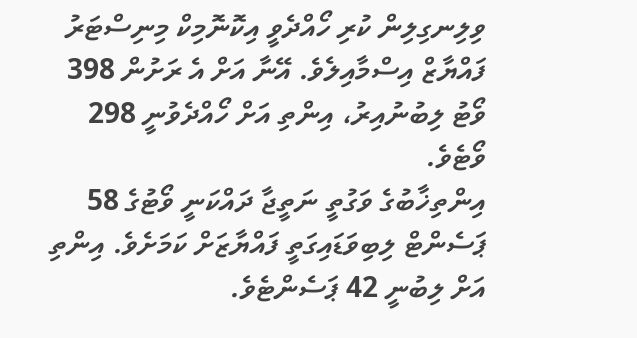ވިލިނގިލިން ކުރި ހޯއްދެވީ އިކޮނޮމިކް މިނިސްޓަރު ފައްޔާޒް އިސްމާއިލެވެ. އޭނާ އަށް އެ ރަށުން 398 ވޯޓު ލިބުނުއިރު، އިންތި އަށް ހޯއްދެވުނީ 298 ވޯޓެވެ.
އިންތިޚާބުގެ ވަގުތީ ނަތީޖާ ދައްކަނީ ވޯޓުގެ 58 ޕަސެންޓް ލިބިވަޑައިގަތީ ފައްޔާޒަށް ކަމަށެވެ. އިންތި އަށް ލިބުނީ 42 ޕަސެންޓެވެ.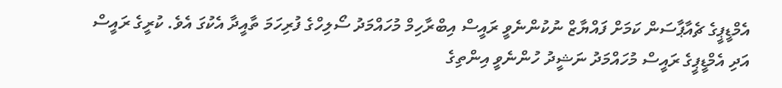އެމްޑީޕީގެ ޗެއާޕާސަން ކަމަށް ފައްޔާޒް ނުކުންނެވީ ރައީސް އިބްރާހިމް މުހައްމަދު ސޯލިހްގެ ފުރިހަމަ ތާއީދާ އެކުގަ އެވެ. ކުރީގެ ރައީސް އަދި އެމްޑީޕީގެ ރައީސް މުހައްމަދު ނަޝީދު ހުންނެވީ އިންތިގެ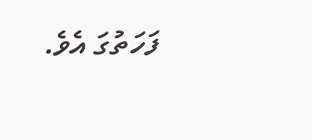ފަހަތުގަ އެވެ.